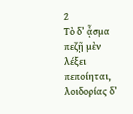2
Τὸ δ’ ᾆσμα πεζῇ μὲν λέξει πεποίηται, λοιδορίας δ’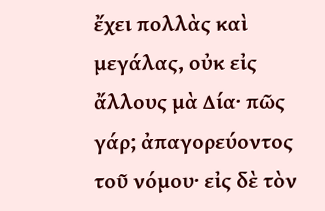ἔχει πολλὰς καὶ μεγάλας, οὐκ εἰς ἄλλους μὰ Δία· πῶς γάρ; ἀπαγορεύοντος τοῦ νόμου· εἰς δὲ τὸν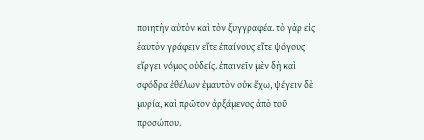ποιητὴν αὐτὸν καὶ τὸν ξυγγραφέα. τὸ γὰρ εἰς ἑαυτὸν γράφειν εἴτε ἐπαίνους εἴτε ψόγους εἴργει νόμος οὐδείς. ἐπαινεῖν μὲν δὴ καὶ σφόδρα ἐθέλων ἐμαυτὸν οὐκ ἔχω, ψέγειν δὲ μυρία, καὶ πρῶτον ἀρξάμενος ἀπὸ τοῦ προσώπου.